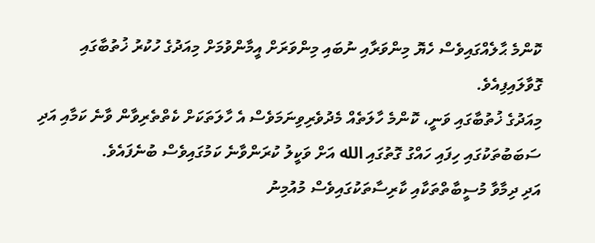ކޮންމެ ޙާލެއްގައިވެސް ހެޔޮ މިންވަރާއި ނުބައި މިންވަރަށް އީމާންވުމަށް މިއަދުގެ ހުކުރު ޚުތުބާގައި ގޮވާލައިފިއެވެ.
މިއަދުގެ ޚުތުބާގައި ވަނީ، ކޮންމެ ހާލަތެއް މެދުވެރިވިނަމަވެސް އެ ހާލަތަކަށް ކެތްތެރިވާން ވާނެ ކަމާއި އަދި ސަބަބުތަކުގައި ހިފައި ހައްގު ގޮތުގައި الله އަށް ވަކީލު ކުރަންވާނެ ކަމުގައިވެސް ބުނެފައެވެ.
އަދި ދިމާވާ މުސީބާތްތަކާއި ކާރިސާތަކުގައިވެސް މުއުމިނު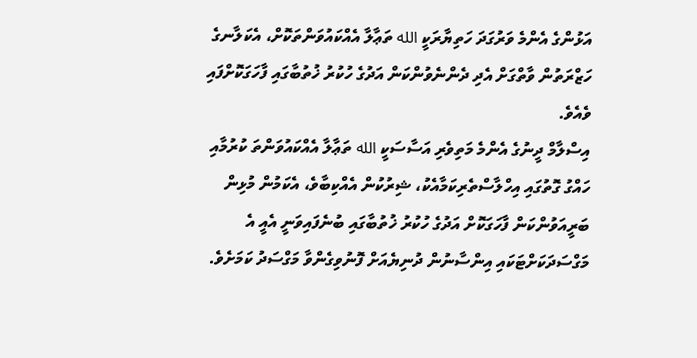އަޅުންގެ އެންމެ ވަރުގަދަ ހަތިޔާރަކީ الله ތަޢާލާ އެއްކައުވަންތަކޮށް، އެކަލާނގެ ހަޒްރަތުން ވާތްގަށް އެދި ދެންނެވުންކަން އަދުގެ ހުކުރު ޚުތުބާގައި ފާހަގަކޮށްފައި ވެއެވެ.
އިސްލާމް ދީނުގެ އެންމެ މަތިވެރި އަސާސަކީ الله ތަޢާލާ އެއްކައުވަންތަ ކުރުމާއި ހައްގު ގޮތުގައި އިހްލާސްތެރިކަމާއެކު، ޝިރުކުން އެއްކިބާވެ، އެކަމުން މުޅިން ބަރީއަވުންކަން ފާހަގަކޮށް އަދުގެ ހުކުރު ޚުތުބާގައި ބުނެފައިވަނީ އެއީ އެ މަގްސަދަކަށްޓަކައި އިންސާނުން ދުނިޔެއަށް ފޮނުވިގެންވާ މަގްސަދު ކަމަށެވެ.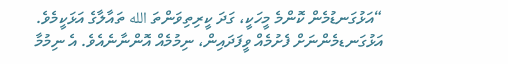“އަޅުގަނޑުމެން ކޮންމެ މީހަކީ، ގަދަ ކީރިތިވަންތަ الله ތައާލާގެ އަޅަކީމެވެ. އަޅުގަނޑމެންނަށް ފެށުމެއް ވީފަދައިން، ނިމުމެއް އޮންނާނެއެވެ. އެ ނިމުމާ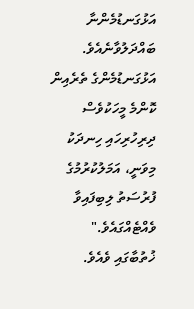އަޅުގަނޑުމެންނާ ބައްދަލުވާނެއެވެ. އަޅުގަނޑުމެންގެ ތެރެއިން ކޮންމެ މީހަކުވެސް ދިރިހުރިހައި ހިނދަކު މިވަނީ، އަމަލުކުރުމުގެ ފުރުސަތު ލިބިފައިވާ ވެއްޓެއްގައެވެ." ޚުތުބާގައި ވެއެވެ.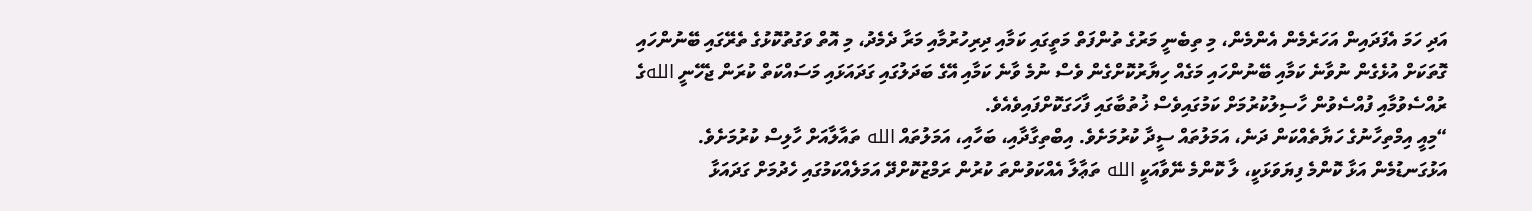އަދި ހަމަ އެފަދައިން އަހަރެމެން އެންމެން، މި ތިބެނީ މަރުގެ ތުންފަތް މަތީގައި ކަމާއި ދިރިހުރުމާއި މަރާ ދެމެދު، މި އޮތް ވަގުތުކޮޅުގެ ތެރޭގައި ބޭނުންހައި ގޮތަކަށް އުޅެގެން ނުވާނެ ކަމާއި ބޭނުންހައި މަގެއް ހިޔާރުކޮށްގެން ވެސް ނުމެ ވާނެ ކަމާއި އޭގެ ބަދަލުގައި ގަދައަޅައި މަސައްކަތް ކުރަން ޖެހޭނީ اللهގެ ރުއްސެވުމާއި ފުއްސެވުން ހާސިލުކުރުމަށް ކަމުގައިވެސް ޚުތުބާގައި ފާހަގަކޮށްފައިވެއެވެ.
“މިއީ އިމްތިހާނުގެ ހަޔާތެއްކަން ދަނެ، އަމަލުތައް ސީދާ ކުރުމަށެވެ. އިބްތިގާދާއި، ބަހާއި، އަމަލުތައް الله ތައާލާއަށް ހާލިސް ކުރުމަށެވެ. އަޅުގަނޑުމެން އަޅާ ކޮންމެ ފިޔަވަޅަކީ، ލާ ކޮންމެ ނޭވާއަކީ الله ތަޢާލާ އެއްކަވުންތަ ކުރުން ރަމްޒުކޮށްދޭ އަމަލެއްކަމުގައި ހެދުމަށް ގަދައަޅާ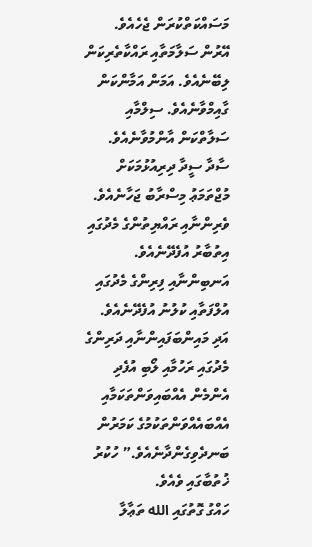މަސައްކަތްކުރަން ޖެހެއެވެ. އޭރުން ސަލާމަތާއި ރައްކާތެރިކަން ލިބޭނެއެވެ. އަމަން އަމާންކަން ގާއިމްވާނެއެވެ. ސިލްމާއި ސަލާތްކަން އާންމުވާނެއެވެ. ސާދާ ސީދާ ދިރިއުޅުމަކަށް މުޖްތަމަޢު މިސްރާބު ޖަހާނެއެވެ. ވެރިންނާއި ރައްޔިތުންގެ މެދުގައި އިތުބާރު އުފެދޭނެއެވެ. އަނބިންނާއި ފިރިންގެ މެދުގައި އުލްފަތާއި ކުލުނު އުފެދޭނެއެވެ. އަދި މައިންބަފައިންނާއި ދަރިންގެ މެދުގައި ރަހުމާއި ލޯބި އުފެދި އެންމެން އެއްބައިވަންތަކަމާއި އެއްބައެއްވަންތަކުމުގެ ކަމަރުން ބަނދެވިގެންދާނެއެވެ.” ހުކުރު ޚުތުބާގައި ވެއެވެ.
ހައްގު ގޮތުގައި الله ތަޢާލާ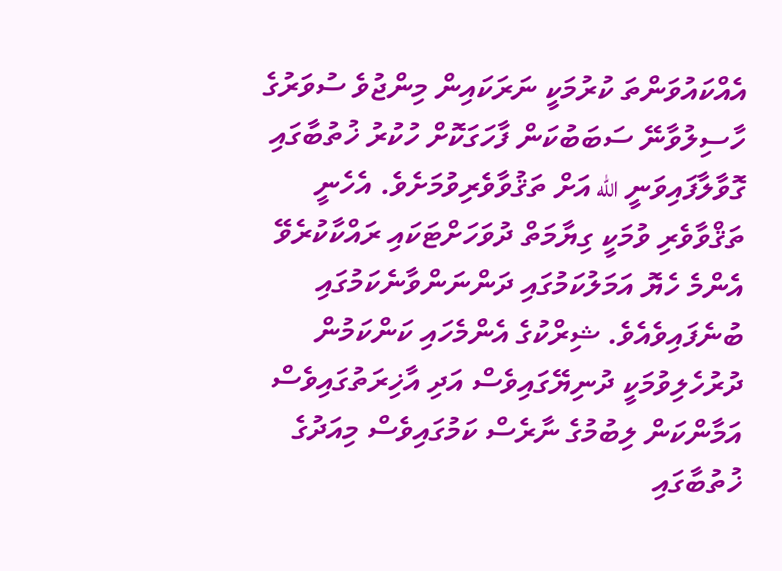އެއްކައުވަންތަ ކުރުމަކީ ނަރަކައިން މިންޖުވެ ސުވަރުގެ ހާސިލުވާނޭ ސަބަބުކަން ފާހަގަކޮށް ހުކުރު ޚުތުބާގައި ގޮވާލާފައިވަނީ الله އަށް ތަޤުވާވެރިވުމަށެވެ. އެހެނީ ތަޤްވާވެރި ވުމަކީ ގިޔާމަތް ދުވަހަށްޓަކައި ރައްކާކުރެވޭ އެންމެ ހެޔޮ އަމަލުކަމުގައި ދަންނަންވާނެކަމުގައި ބުނެފައިވެއެވެ. ޝިރްކުގެ އެންމެހައި ކަންކަމުން ދުރުހެލިވުމަކީ ދުނިޔޭގައިވެސް އަދި އާޚިރަތުގައިވެސް އަމާންކަން ލިބުމުގެ ނާރެސް ކަމުގައިވެސް މިއަދުގެ ޚުތުބާގައި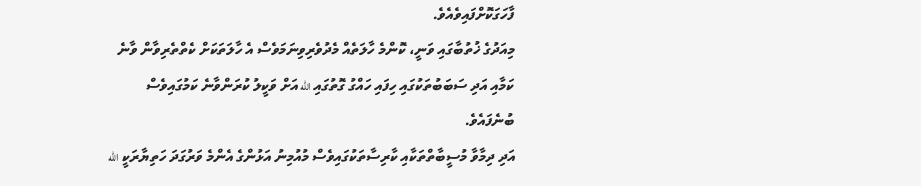ފާހަގަކޮށްފައިވެއެވެ.
މިއަދުގެ ޚުތުބާގައި ވަނީ، ކޮންމެ ހާލަތެއް މެދުވެރިވިނަމަވެސް އެ ހާލަތަކަށް ކެތްތެރިވާން ވާނެ ކަމާއި އަދި ސަބަބުތަކުގައި ހިފައި ހައްގު ގޮތުގައި الله އަށް ވަކީލު ކުރަންވާނެ ކަމުގައިވެސް ބުނެފައެވެ.
އަދި ދިމާވާ މުސީބާތްތަކާއި ކާރިސާތަކުގައިވެސް މުއުމިނު އަޅުންގެ އެންމެ ވަރުގަދަ ހަތިޔާރަކީ الله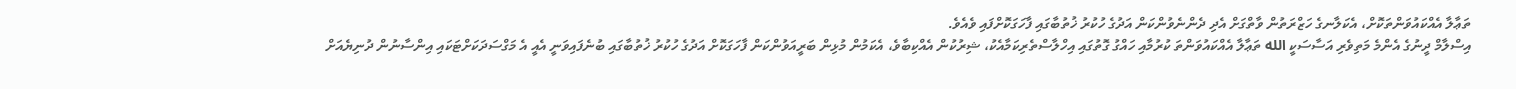ތަޢާލާ އެއްކައުވަންތަކޮށް، އެކަލާނގެ ހަޒްރަތުން ވާތްގަށް އެދި ދެންނެވުންކަން އަދުގެ ހުކުރު ޚުތުބާގައި ފާހަގަކޮށްފައި ވެއެވެ.
އިސްލާމް ދީނުގެ އެންމެ މަތިވެރި އަސާސަކީ الله ތަޢާލާ އެއްކައުވަންތަ ކުރުމާއި ހައްގު ގޮތުގައި އިހްލާސްތެރިކަމާއެކު، ޝިރުކުން އެއްކިބާވެ، އެކަމުން މުޅިން ބަރީއަވުންކަން ފާހަގަކޮށް އަދުގެ ހުކުރު ޚުތުބާގައި ބުނެފައިވަނީ އެއީ އެ މަގްސަދަކަށްޓަކައި އިންސާނުން ދުނިޔެއަށް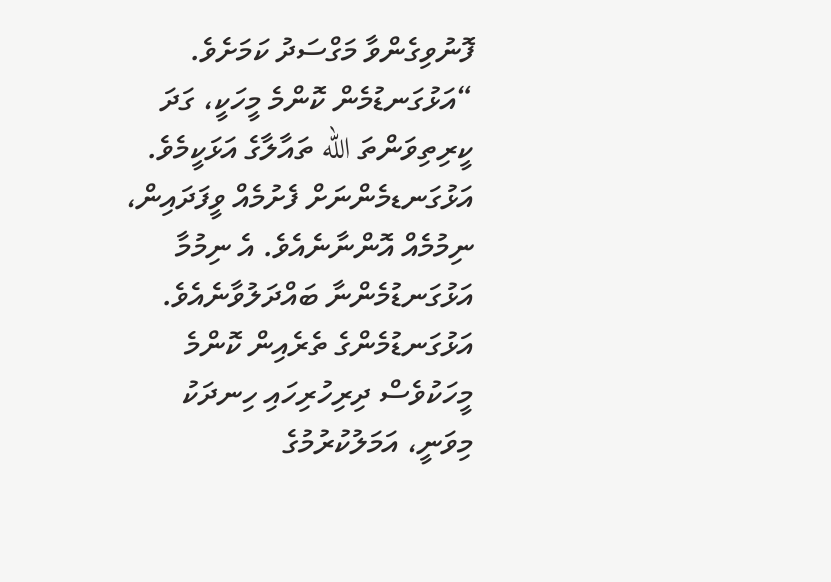ފޮނުވިގެންވާ މަގްސަދު ކަމަށެވެ.
“އަޅުގަނޑުމެން ކޮންމެ މީހަކީ، ގަދަ ކީރިތިވަންތަ الله ތައާލާގެ އަޅަކީމެވެ. އަޅުގަނޑމެންނަށް ފެށުމެއް ވީފަދައިން، ނިމުމެއް އޮންނާނެއެވެ. އެ ނިމުމާ އަޅުގަނޑުމެންނާ ބައްދަލުވާނެއެވެ. އަޅުގަނޑުމެންގެ ތެރެއިން ކޮންމެ މީހަކުވެސް ދިރިހުރިހައި ހިނދަކު މިވަނީ، އަމަލުކުރުމުގެ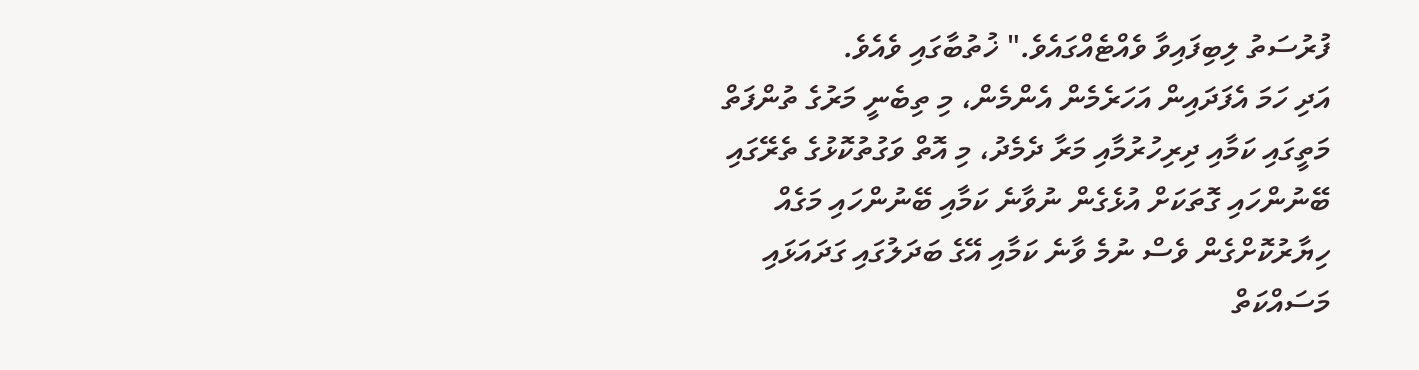ފުރުސަތު ލިބިފައިވާ ވެއްޓެއްގައެވެ." ޚުތުބާގައި ވެއެވެ.
އަދި ހަމަ އެފަދައިން އަހަރެމެން އެންމެން، މި ތިބެނީ މަރުގެ ތުންފަތް މަތީގައި ކަމާއި ދިރިހުރުމާއި މަރާ ދެމެދު، މި އޮތް ވަގުތުކޮޅުގެ ތެރޭގައި ބޭނުންހައި ގޮތަކަށް އުޅެގެން ނުވާނެ ކަމާއި ބޭނުންހައި މަގެއް ހިޔާރުކޮށްގެން ވެސް ނުމެ ވާނެ ކަމާއި އޭގެ ބަދަލުގައި ގަދައަޅައި މަސައްކަތް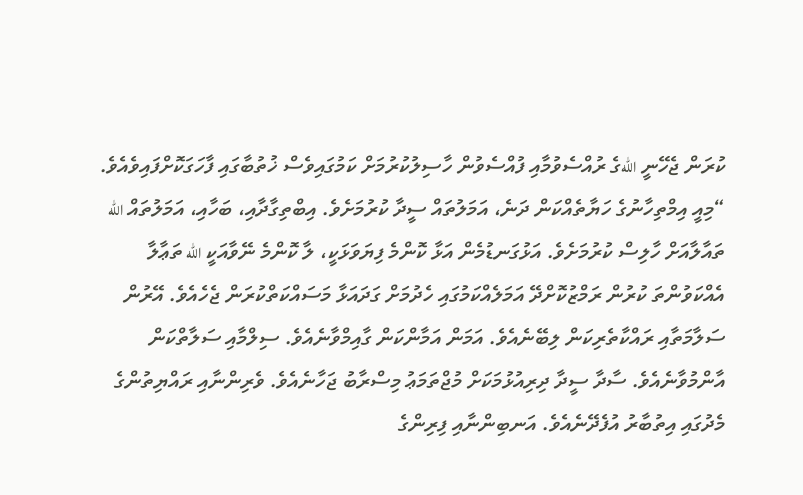ކުރަން ޖެހޭނީ اللهގެ ރުއްސެވުމާއި ފުއްސެވުން ހާސިލުކުރުމަށް ކަމުގައިވެސް ޚުތުބާގައި ފާހަގަކޮށްފައިވެއެވެ.
“މިއީ އިމްތިހާނުގެ ހަޔާތެއްކަން ދަނެ، އަމަލުތައް ސީދާ ކުރުމަށެވެ. އިބްތިގާދާއި، ބަހާއި، އަމަލުތައް الله ތައާލާއަށް ހާލިސް ކުރުމަށެވެ. އަޅުގަނޑުމެން އަޅާ ކޮންމެ ފިޔަވަޅަކީ، ލާ ކޮންމެ ނޭވާއަކީ الله ތަޢާލާ އެއްކަވުންތަ ކުރުން ރަމްޒުކޮށްދޭ އަމަލެއްކަމުގައި ހެދުމަށް ގަދައަޅާ މަސައްކަތްކުރަން ޖެހެއެވެ. އޭރުން ސަލާމަތާއި ރައްކާތެރިކަން ލިބޭނެއެވެ. އަމަން އަމާންކަން ގާއިމްވާނެއެވެ. ސިލްމާއި ސަލާތްކަން އާންމުވާނެއެވެ. ސާދާ ސީދާ ދިރިއުޅުމަކަށް މުޖްތަމަޢު މިސްރާބު ޖަހާނެއެވެ. ވެރިންނާއި ރައްޔިތުންގެ މެދުގައި އިތުބާރު އުފެދޭނެއެވެ. އަނބިންނާއި ފިރިންގެ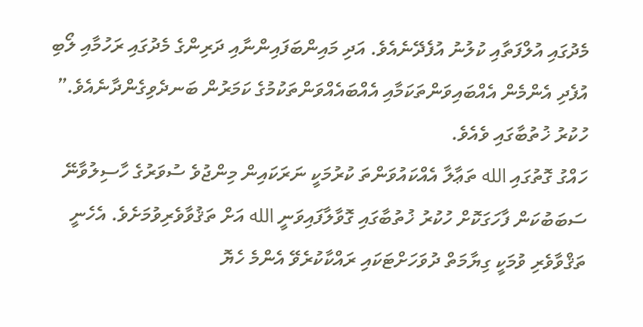މެދުގައި އުލްފަތާއި ކުލުނު އުފެދޭނެއެވެ. އަދި މައިންބަފައިންނާއި ދަރިންގެ މެދުގައި ރަހުމާއި ލޯބި އުފެދި އެންމެން އެއްބައިވަންތަކަމާއި އެއްބައެއްވަންތަކުމުގެ ކަމަރުން ބަނދެވިގެންދާނެއެވެ.” ހުކުރު ޚުތުބާގައި ވެއެވެ.
ހައްގު ގޮތުގައި الله ތަޢާލާ އެއްކައުވަންތަ ކުރުމަކީ ނަރަކައިން މިންޖުވެ ސުވަރުގެ ހާސިލުވާނޭ ސަބަބުކަން ފާހަގަކޮށް ހުކުރު ޚުތުބާގައި ގޮވާލާފައިވަނީ الله އަށް ތަޤުވާވެރިވުމަށެވެ. އެހެނީ ތަޤްވާވެރި ވުމަކީ ގިޔާމަތް ދުވަހަށްޓަކައި ރައްކާކުރެވޭ އެންމެ ހެޔޮ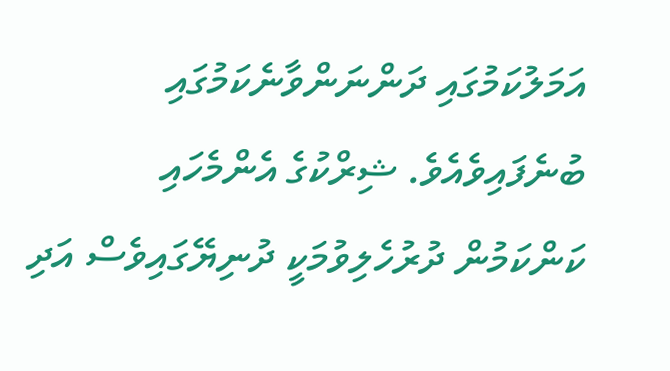އަމަލުކަމުގައި ދަންނަންވާނެކަމުގައި ބުނެފައިވެއެވެ. ޝިރްކުގެ އެންމެހައި ކަންކަމުން ދުރުހެލިވުމަކީ ދުނިޔޭގައިވެސް އަދި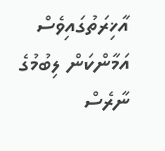އާޚިރަތުގައިވެސް އަމާންކަން ލިބުމުގެ ނާރެސް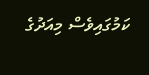ކަމުގައިވެސް މިއަދުގެ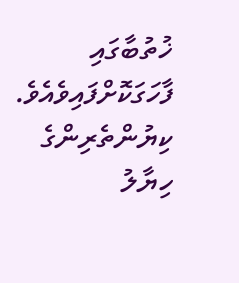ޚުތުބާގައި ފާހަގަކޮށްފައިވެއެވެ.
ކިޔުންތެރިންގެ ހިޔާލު